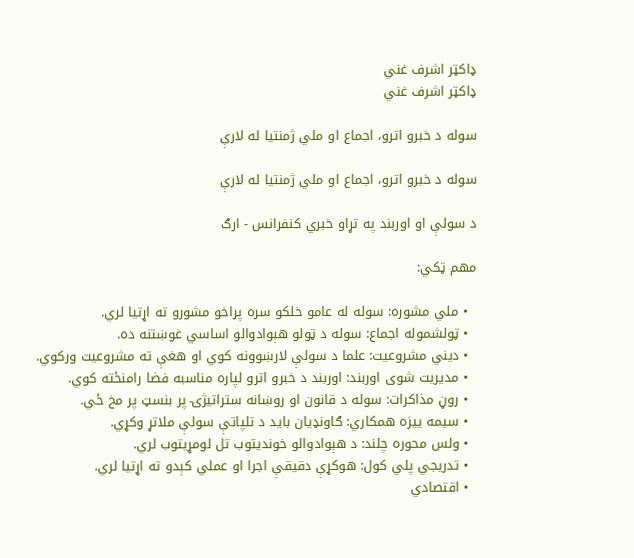ډاکټر اشرف غني
ډاکټر اشرف غني

سوله د خبرو اترو، اجماع او ملي ژمنتیا له لارې

سوله د خبرو اترو، اجماع او ملي ژمنتیا له لارې

د سولې او اوربند په تړاو خبري کنفرانس - ارګ

مهم ټکي:

  • ملي مشوره: سوله له عامو خلکو سره پراخو مشورو ته اړتیا لري.
  • ټولشموله اجماع: سوله د ټولو هېوادوالو اساسي غوښتنه ده.
  • دیني مشروعیت: علما د سولې لارښوونه کوي او هغې ته مشروعیت ورکوي.
  • مدیریت شوی اوربند: اوربند د خبرو اترو لپاره مناسبه فضا رامنځته کوي.
  • روڼ مذاکرات: سوله د قانون او روښانه ستراتیژۍ پر بنسټ پر مخ ځي.
  • سیمه ییزه همکاري: ګاونډیان باید د تلپاتې سولې ملاتړ وکړي.
  • ولس محوره چلند: د هېوادوالو خوندیتوب تل لومړیتوب لري.
  • تدریجي پلي کول: هوکړې دقیقې اجرا او عملي کېدو ته اړتیا لري.
  • اقتصادي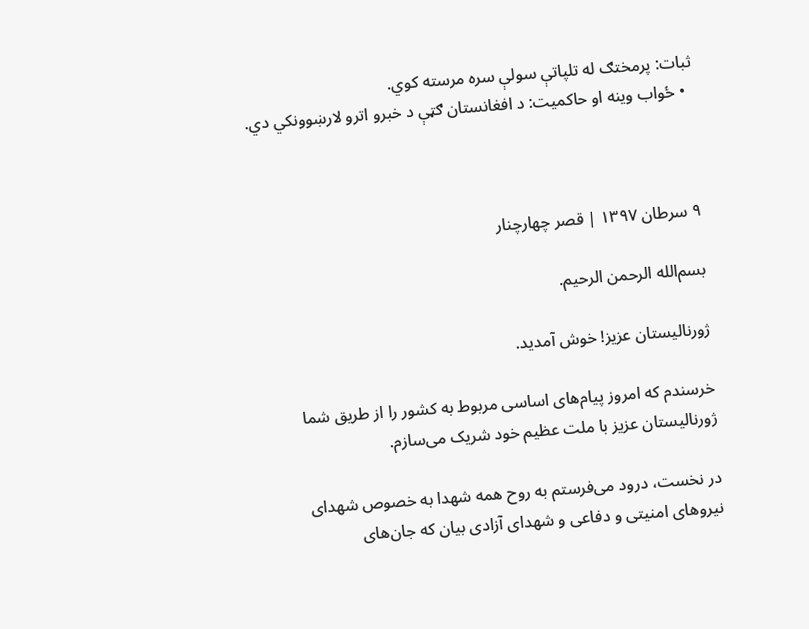ثبات: پرمختګ له تلپاتې سولې سره مرسته کوي.
  • ځواب وینه او حاکمیت: د افغانستان ګټې د خبرو اترو لارښوونکي دي.



۹ سرطان ۱۳۹۷ | قصر چهارچنار

بسم‌الله الرحمن الرحیم.

ژورنالیستان عزیز! خوش آمدید.

خرسندم که امروز پیام‌های اساسی مربوط به کشور را از طریق شما ژورنالیستان عزیز با ملت عظیم خود شریک می‌سازم.

در نخست، درود می‌فرستم به روح همه شهدا به خصوص شهدای نیروهای امنیتی و دفاعی و شهدای آزادی بیان که جان‌های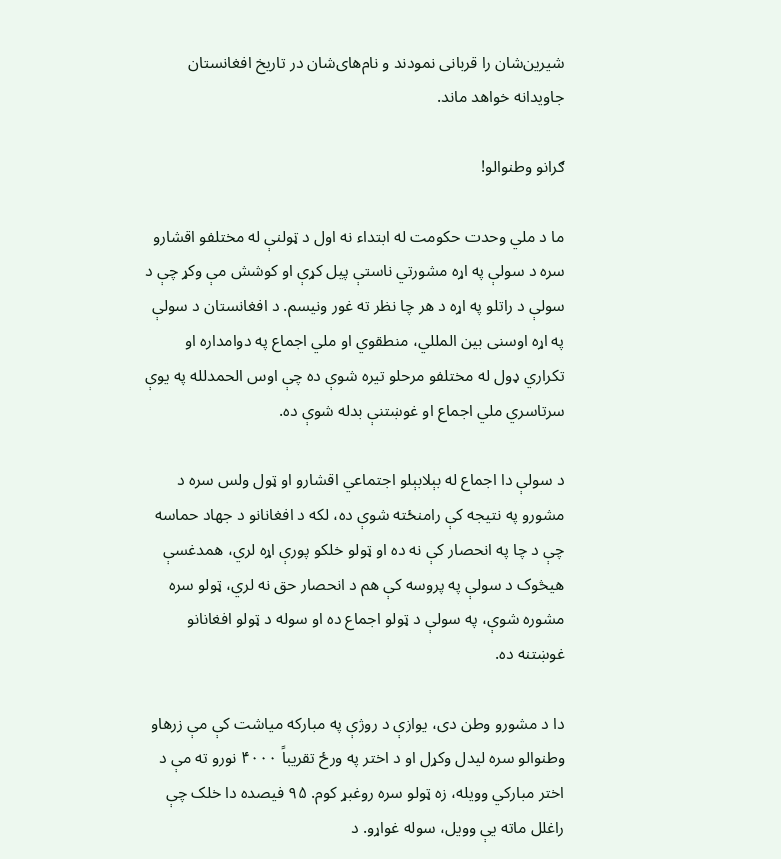شیرین‌شان را قربانی نمودند و نام‌های‌شان در تاریخ افغانستان جاویدانه خواهد ماند.

ګرانو وطنوالو!

ما د ملي وحدت حکومت له ابتداء نه اول د ټولنې له مختلفو اقشارو سره د سولې په اړه مشورتي ناستې پیل کړې او کوشش مې وکړ چې د سولې د راتلو په اړه د هر چا نظر ته غور ونیسم. د افغانستان د سولې په اړه اوسنی بین المللي، منطقوي او ملي اجماع په دوامداره او تکراري ډول له مختلفو مرحلو تیره شوې ده چې اوس الحمدلله په یوې سرتاسري ملي اجماع او غوښتنې بدله شوې ده.

د سولې دا اجماع له بېلابېلو اجتماعي اقشارو او ټول ولس سره د مشورو په نتیجه کې رامنځته شوې ده، لکه د افغانانو د جهاد حماسه چې د چا په انحصار کې نه ده او ټولو خلکو پورې اړه لري، همدغسې هیڅوک د سولې په پروسه کې هم د انحصار حق نه لري، ټولو سره مشوره شوې، په سولې د ټولو اجماع ده او سوله د ټولو افغانانو غوښتنه ده.

دا د مشورو وطن دی، یوازې د روژې په مبارکه میاشت کې مې زرهاو وطنوالو سره لیدل وکړل او د اختر په ورځ تقریباً ۴۰۰۰ نورو ته مې د اختر مبارکي وویله، زه ټولو سره روغبړ کوم. ۹۵ فیصده دا خلک چې راغلل ماته یې وویل، سوله غواړو. د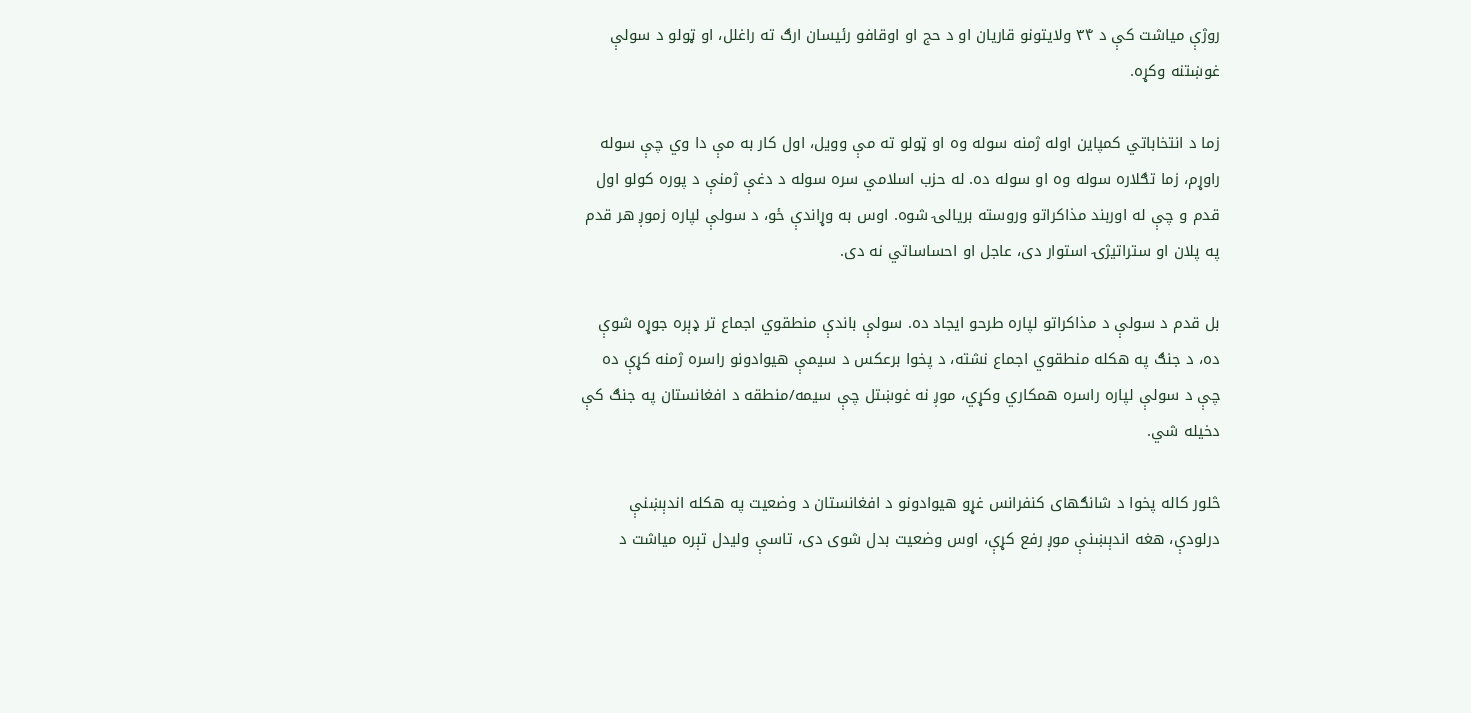روژې میاشت کې د ۳۴ ولایتونو قاریان او د حج او اوقافو رئیسان ارګ ته راغلل، او ټولو د سولې غوښتنه وکړه.

زما د انتخاباتي کمپاین اوله ژمنه سوله وه او ټولو ته مې وویل، اول کار به مې دا وي چې سوله راوړم، زما تګلاره سوله وه او سوله ده. له حزب اسلامي سره سوله د دغې ژمنې د پوره کولو اول قدم و چې له اوربند مذاکراتو وروسته بریالۍ شوه. اوس به وړاندې ځو، د سولې لپاره زموږ هر قدم په پلان او ستراتیژۍ استوار دی، عاجل او احساساتي نه دی.

بل قدم د سولې د مذاکراتو لپاره طرحو ایجاد ده. سولې باندې منطقوي اجماع تر ډېره جوړه شوې ده، د جنګ په هکله منطقوي اجماع نشته، د پخوا برعکس د سیمې هیوادونو راسره ژمنه کړې ده چې د سولې لپاره راسره همکاري وکړي، موږ نه غوښتل چې سیمه/منطقه د افغانستان په جنګ کې دخيله شي.

څلور کاله پخوا د شانګهای کنفرانس غړو هیوادونو د افغانستان د وضعیت په هکله اندېښنې درلودې، هغه اندېښنې موږ رفع کړې، اوس وضعیت بدل شوی دی، تاسې ولیدل تېره میاشت د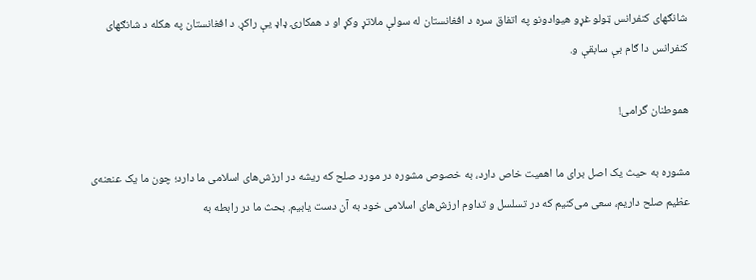شانګهای کنفرانس ټولو غړو هیوادونو په اتفاق سره د افغانستان له سولې ملاتړ وکړ او د همکارۍ ډاډ یې راکړ. د افغانستان په هکله د شانګهای کنفرانس دا ګام بې سابقې و.

هموطنان گرامی!

مشوره به حیث یک اصل برای ما اهمیت خاص دارد، به خصوص مشوره در مورد صلح که ریشه در ارزش‌های اسلامی ما دارد؛ چون ما یک عنعنه‌ی عظیم صلح داریم، سعی می‌کنیم که در تسلسل و تداوم ارزش‌های اسلامی خود به آن دست یابیم. بحث ما در رابطه به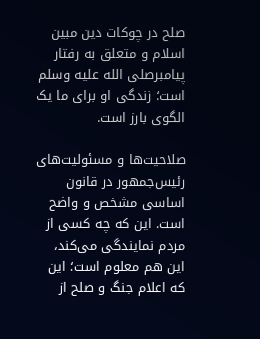صلح در چوکات دین مبین اسلام و متعلق به رفتار پیامبرصلى الله عليه وسلم است؛ زندگی او برای ما یک الگوی بارز است.

صلاحیت‌ها و مسئولیت‌های رئیس‌جمهور در قانون اساسی مشخص و واضح است. این که چه کسی از مردم نمایندگی می‌کند، این هم معلوم است؛ این که اعلام جنگ و صلح از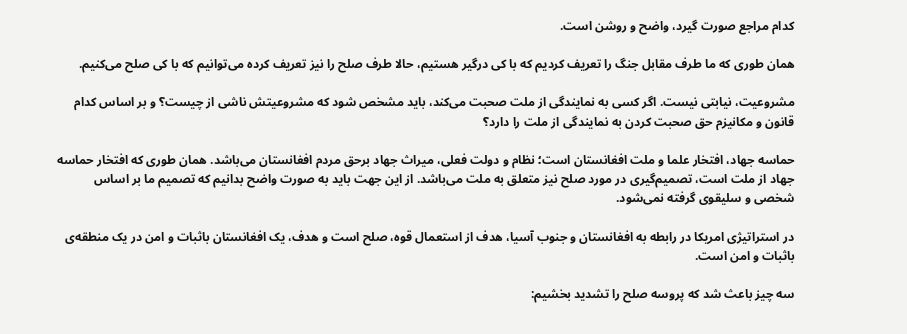کدام مراجع صورت گیرد، واضح و روشن است.

همان طوری که ما طرف مقابل جنگ را تعریف کردیم که با کی درگیر هستیم، حالا طرف صلح را نیز تعریف کرده می‌توانیم که با کی صلح می‌کنیم.

مشروعیت، نیابتی نیست. اگر کسی به نمایندگی از ملت صحبت می‌کند، باید مشخص شود که مشروعیتش ناشی از چیست؟ و بر اساس کدام قانون و مکانیزم حق صحبت کردن به نمایندگی از ملت را دارد؟

حماسه جهاد، افتخار علما و ملت افغانستان است؛ نظام و دولت فعلی، میراث جهاد برحق مردم افغانستان می‌باشد. همان طوری که افتخار حماسه جهاد از ملت است، تصمیم‌گیری در مورد صلح نیز متعلق به ملت می‌باشد. از این جهت باید به صورت واضح بدانیم که تصمیم ما بر اساس شخصی و سلیقوی گرفته نمی‌شود.

در استراتیژی امریکا در رابطه به افغانستان و جنوب آسیا، هدف از استعمال قوه، صلح است و هدف، یک افغانستان باثبات و امن در یک منطقه‌ی باثبات و امن است.

سه چیز باعث شد که پروسه صلح را تشدید بخشیم: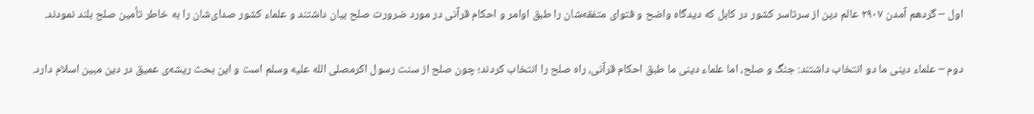اول – گردهم آمدن ۲۹۰۷ عالم دین از سرتاسر کشور در کابل که دیدگاه واضح و فتوای متفقه‌شان را طبق اوامر و احکام قرآنی در مورد ضرورت صلح بیان داشتند و علماء کشور صدای‌شان را به خاطر تأمین صلح بلند نمودند.

دوم – علماء دینی ما دو انتخاب داشتند: جنگ و صلح، اما علماء دینی ما طبق احکام قرآنی، راه صلح را انتخاب کردند؛ چون صلح از سنت رسول اکرمصلى الله عليه وسلم است و این بحث ریشه‌ی عمیق در دین مبین اسلام دارد.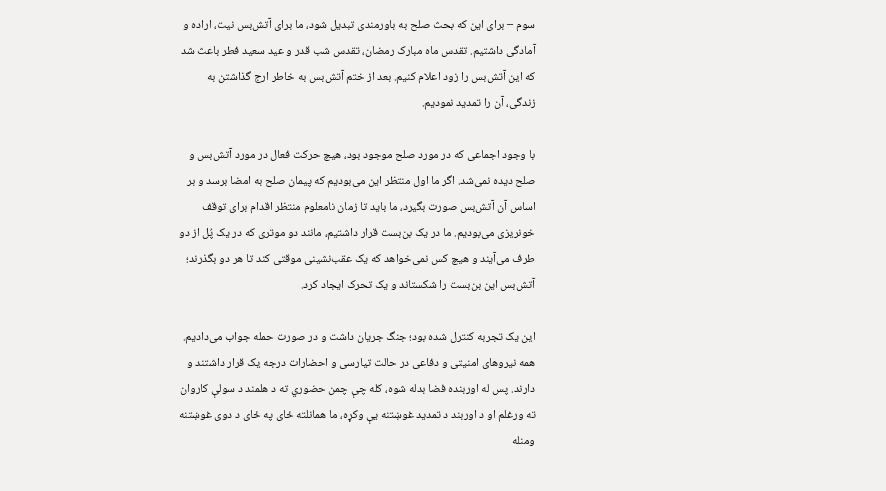سوم – برای این که بحث صلح به باورمندی تبدیل شود، ما برای آتش‌بس نیت، اراده و آمادگی داشتیم. تقدس ماه مبارک رمضان، تقدس شب قدر و عید سعید فطر باعث شد که این آتش‌بس را زود اعلام کنیم. بعد از ختم آتش‌بس به خاطر ارج گذاشتن به زندگی، آن را تمدید نمودیم.

با وجود اجماعی که در مورد صلح موجود بود، هیچ حرکت فعال در مورد آتش‌بس و صلح دیده نمی‌شد. اگر ما اول منتظر این می‌بودیم که پیمان صلح به امضا برسد و بر اساس آن آتش‌بس صورت بگیرد، ما باید تا زمان نامعلوم منتظر اقدام برای توقف خونریزی می‌بودیم. ما در یک بن‌بست قرار داشتیم، مانند دو موتری که در یک پُل از دو طرف می‌آیند و هیچ کس نمی‌خواهد که یک عقب‌نشینی موقتی کند تا هر دو بگذرند؛ آتش‌بس این بن‌بست را شکستاند و یک تحرک ایجاد کرد.

این یک تجربه کنترل شده بود؛ جنگ جریان داشت و در صورت حمله جواب می‌دادیم. همه نیروهای امنیتی و دفاعی در حالت تیارسی و احضارات درجه یک قرار داشتند و دارند. پس له اوربنده فضا بدله شوه، کله چې چمن حضوري ته د هلمند د سولې کاروان ته ورغلم او د اوربند د تمدید غوښتنه یې وکړه، ما همانلته ځای په ځای د دوی غوښتنه ومنله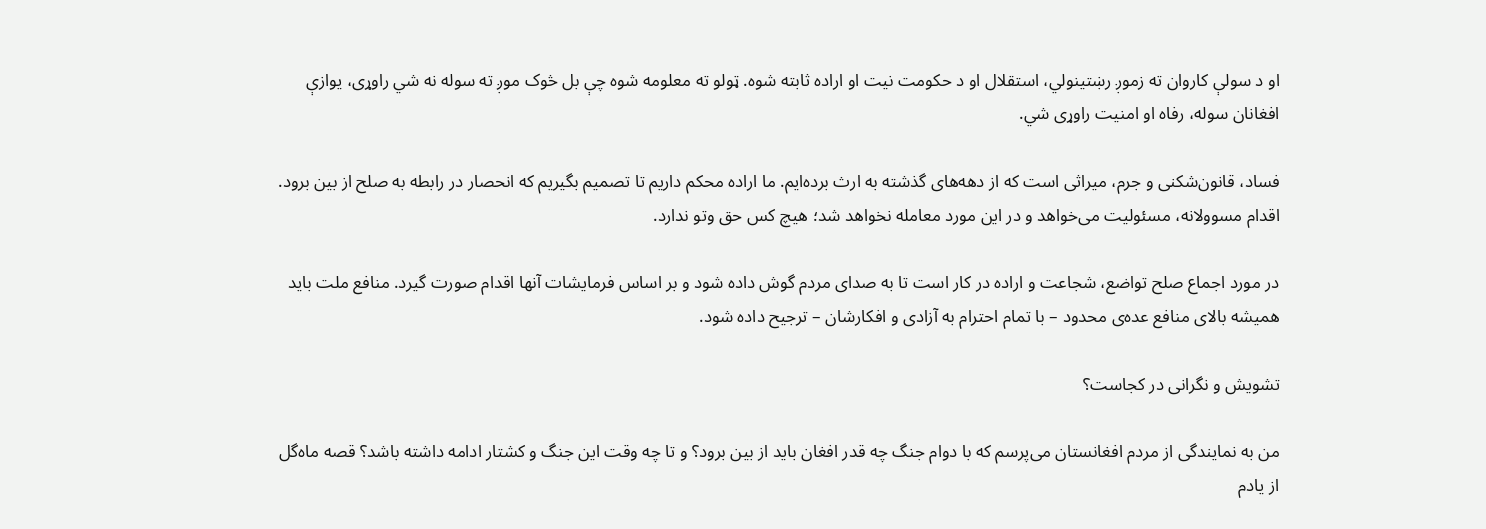او د سولې کاروان ته زموږ رښتینولي، استقلال او د حکومت نیت او اراده ثابته شوه. ټولو ته معلومه شوه چې بل څوک موږ ته سوله نه شي راوړی، یوازې افغانان سوله، رفاه او امنیت راوړی شي.

فساد، قانون‌شکنی و جرم، میراثی است که از دهه‌های گذشته به ارث برده‌ایم. ما اراده محکم داریم تا تصمیم بگیریم که انحصار در رابطه به صلح از بین برود. اقدام مسوولانه، مسئولیت می‌خواهد و در این مورد معامله نخواهد شد؛ هیچ کس حق وتو ندارد.

در مورد اجماع صلح تواضع، شجاعت و اراده در کار است تا به صدای مردم گوش داده شود و بر اساس فرمایشات آنها اقدام صورت گیرد. منافع ملت باید همیشه بالای منافع عده‌ی محدود – با تمام احترام به آزادی و افکارشان – ترجیح داده شود.

تشویش و نگرانی در کجاست؟

من به نمایندگی از مردم افغانستان می‌پرسم که با دوام جنگ چه قدر افغان باید از بین برود؟ و تا چه وقت این جنگ و کشتار ادامه داشته باشد؟ قصه ماه‌گل از یادم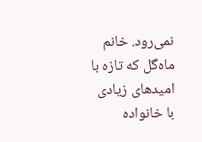نمی‌رود. خانم ماه‌گل که تازه با امیدهای زیادی با خانواده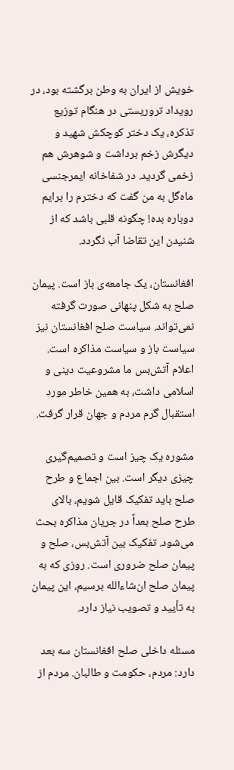خویش از ایران به وطن برگشته بود، در رویداد تروریستی در هنگام توزیع تذکره، یک دختر کوچکش شهید و دیگرش زخم برداشت و شوهرش هم زخمی گردید. در شفاخانه ایمرجنسی ماه‌گل به من گفت که دخترم را برایم دوباره بده! چگونه قلبی باشد که از شنیدن این تقاضا آب نگردد.

افغانستان، یک جامعه‌ی باز است. پیمان صلح به شکل پنهانی صورت گرفته نمی‌تواند. سیاست صلح افغانستان نیز سیاست باز و سیاست مذاکره است. اعلام آتش‌بس ما مشروعیت دینی و اسلامی داشت، به همین خاطر مورد استقبال گرم مردم و جهان قرار گرفت.

مشوره یک چیز است و تصمیم‌گیری چیزی دیگر است. بین اجماع و طرح صلح باید تفکیک قایل شویم، بالای طرح صلح بعداً در جریان مذاکره بحث می‌شود. تفکیک بین آتش‌بس، صلح و پیمان صلح ضروری است. روزی که به پیمان صلح ان‌شاءالله برسیم، این پیمان به تأیید و تصویب نیاز دارد.

مسئله داخلی صلح افغانستان سه بعد دارد: مردم، حکومت و طالبان. مردم از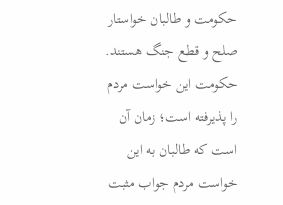حکومت و طالبان خواستار صلح و قطع جنگ هستند. حکومت این خواست مردم را پذیرفته است؛ زمان آن است که طالبان به این خواست مردم جواب مثبت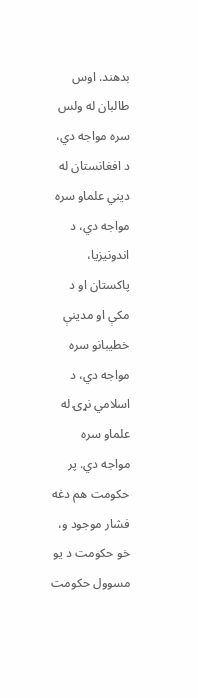بدهند. اوس طالبان له ولس سره مواجه دي، د افغانستان له دیني علماو سره مواجه دي، د اندونیزیا، پاکستان او د مکې او مدینې خطیبانو سره مواجه دي، د اسلامي نړۍ له علماو سره مواجه دي. پر حکومت هم دغه فشار موجود و، خو حکومت د یو مسوول حکومت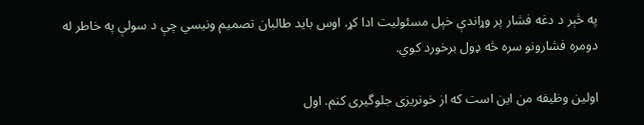په څېر د دغه فشار پر وړاندې خپل مسئولیت ادا کړ. اوس باید طالبان تصمیم ونیسي چې د سولې په خاطر له دومره فشارونو سره څه ډول برخورد کوي.

اولین وظیفه من این است که از خونریزی جلوگیری کنم. اول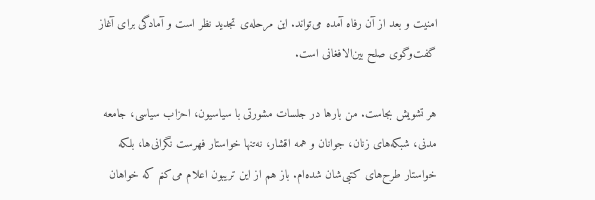امنیت و بعد از آن رفاه آمده می‌تواند. این مرحله‌ی تجدید نظر است و آمادگی برای آغاز گفت‌وگوی صلح بین‌الافغانی است.

هر تشویش بجاست. من بارها در جلسات مشورتی با سیاسیون، احزاب سیاسی، جامعه مدنی، شبکه‌های زنان، جوانان و همه اقشار، نه‌تنها خواستار فهرست نگرانی‌ها، بلکه خواستار طرح‌های کتبی‌شان شده‌ام. باز هم از این تریبون اعلام می‌کنم که خواهان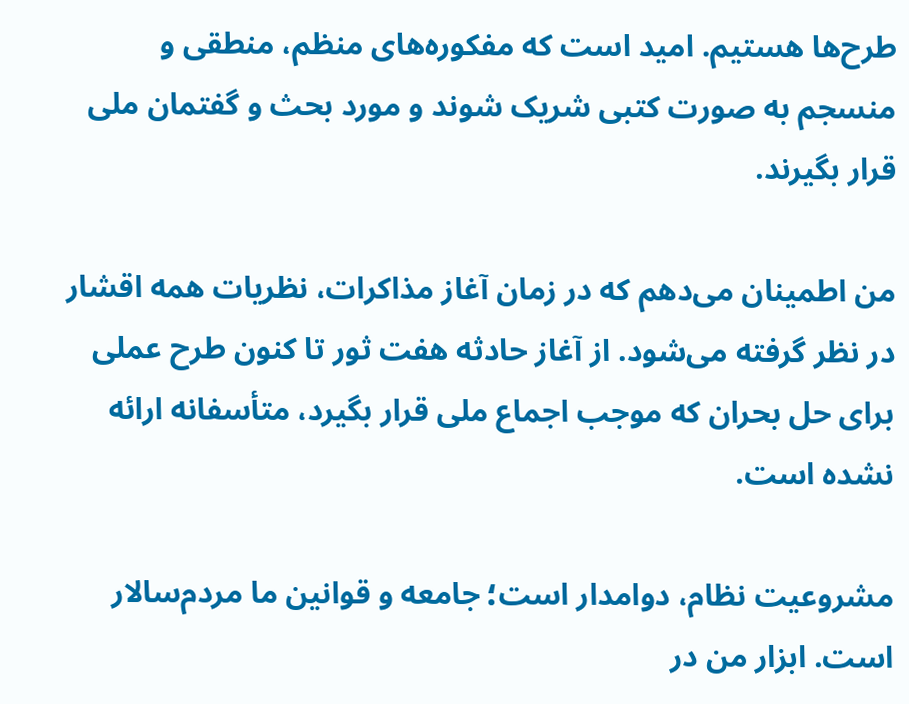طرح‌ها هستیم. امید است که مفکوره‌های منظم، منطقی و منسجم به صورت کتبی شریک شوند و مورد بحث و گفتمان ملی قرار بگیرند.

من اطمینان می‌دهم که در زمان آغاز مذاکرات، نظریات همه اقشار در نظر گرفته می‌شود. از آغاز حادثه هفت ثور تا کنون طرح عملی برای حل بحران که موجب اجماع ملی قرار بگیرد، متأسفانه ارائه نشده است.

مشروعیت نظام، دوامدار است؛ جامعه و قوانین ما مردم‌سالار است. ابزار من در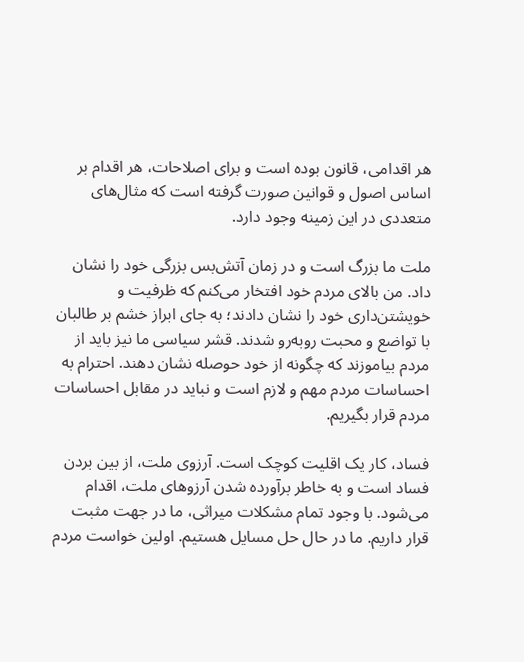هر اقدامی، قانون بوده است و برای اصلاحات، هر اقدام بر اساس اصول و قوانین صورت گرفته است که مثال‌های متعددی در این زمینه وجود دارد.

ملت ما بزرگ است و در زمان آتش‌بس بزرگی خود را نشان داد. من بالای مردم خود افتخار می‌کنم که ظرفیت و خویشتن‌داری خود را نشان دادند؛ به جای ابراز خشم بر طالبان با تواضع و محبت روبه‌رو شدند. قشر سیاسی ما نیز باید از مردم بیاموزند که چگونه از خود حوصله نشان دهند. احترام به احساسات مردم مهم و لازم است و نباید در مقابل احساسات مردم قرار بگیریم.

فساد، کار یک اقلیت کوچک است. آرزوی ملت، از بین بردن فساد است و به خاطر برآورده شدن آرزوهای ملت، اقدام می‌شود. با وجود تمام مشکلات میراثی، ما در جهت مثبت قرار داریم. ما در حال حل مسایل هستیم. اولین خواست مردم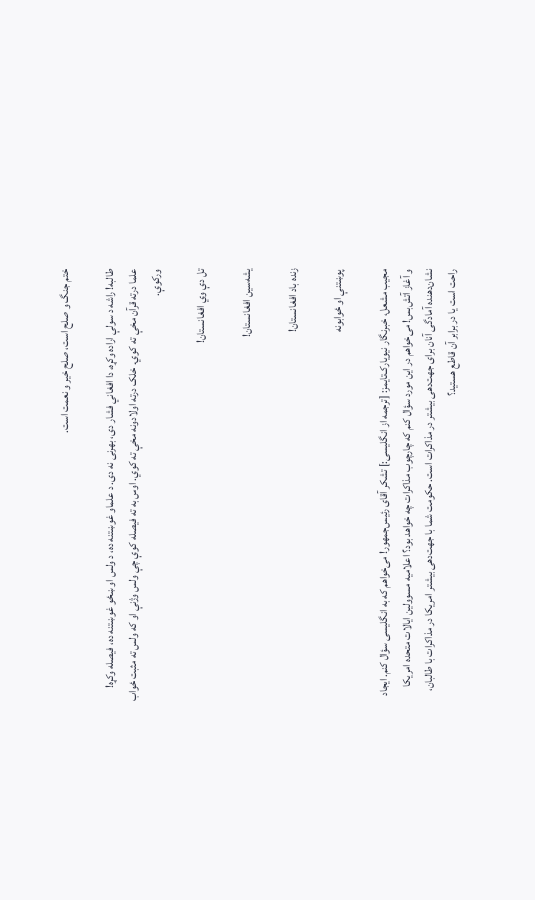ختم جنگ و صلح است، صلح خیر و نعمت است.

طالبه! راشه د سولې اراده وکړه، دا افغاني فشار دی، بهرنی نه دی. د علماو غوښتنه ده، د ولس او ښځو غوښتنه ده، فیصله وکړه! علما درته قرآن مخې ته کوي. خلک درته اولادونه مخې ته کوي. اوس به ته فیصله کوې چې ولس وژنې او که ولس ته مثبت ځواب ورکوې.

تل دې وي افغانستان!

یشه‌سین افغانستان!

زنده باد افغانستان!

پوښتنې او ځوابونه

مجیب مشعل، خبرنگار نیویارک‌تایمز: [ترجمه از انگلیسی:] تشکر آقای رئیس‌جمهور! می‌خواهم که به انگلیسی سؤال کنم. ایجاد و آغاز آتش‌بس! می‌خواهم در این مورد سؤال کنم که چارچوب مذاکرات چه خواهد بود؟ اعلامیه مسوولین ایالات متحده امریکا نشان‌دهنده آمادگی آنان برای جهت‌دهی بیشتر در مذاکرات است. حکومت شما با جهت‌دهی بیشتر امریکا در مذاکرات با طالبان، راحت است یا در برابر آن قاطع هستید؟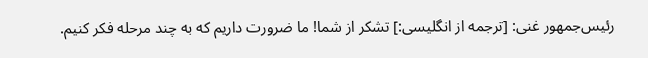رئیس‌جمهور غنی: [ترجمه از انگلیسی:] تشکر از شما! ما ضرورت داریم که به چند مرحله فکر کنیم.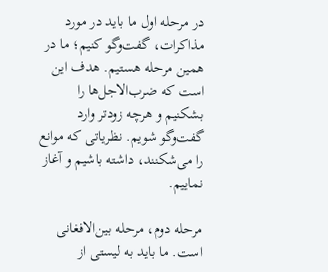در مرحله اول ما باید در مورد مذاکرات، گفت‌وگو کنیم؛ ما در همین مرحله هستیم. هدف این است که ضرب‌الاجل‌ها را بشکنیم و هرچه زودتر وارد گفت‌وگو شویم. نظریاتی که موانع را می‌شکنند، داشته باشیم و آغاز نماییم.

مرحله دوم، مرحله بین‌الافغانی است. ما باید به لیستی از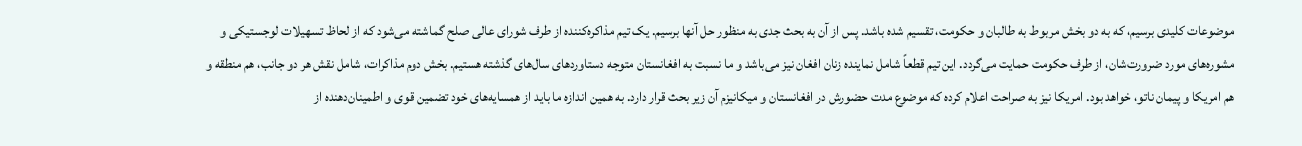موضوعات کلیدی برسیم، که به دو بخش مربوط به طالبان و حکومت، تقسیم شده باشد. پس از آن به بحث جدی به منظور حل آنها برسیم. یک تیم مذاکره‌کننده از طرف شورای عالی صلح گماشته می‌شود که از لحاظ تسهیلات لوجستیکی و مشوره‌های مورد ضرورت‌شان، از طرف حکومت حمایت می‌گردد. این تیم قطعاً شامل نماینده زنان افغان نیز می‌باشد و ما نسبت به افغانستان متوجه دستاوردهای سال‌های گذشته هستیم. بخش دوم مذاکرات، شامل نقش هر دو جانب، هم منطقه و هم امریکا و پیمان ناتو، خواهد بود. امریکا نیز به صراحت اعلام کرده که موضوع مدت حضورش در افغانستان و میکانیزم آن زیر بحث قرار دارد. به همین اندازه ما باید از همسایه‌های خود تضمین قوی و اطمینان‌دهنده از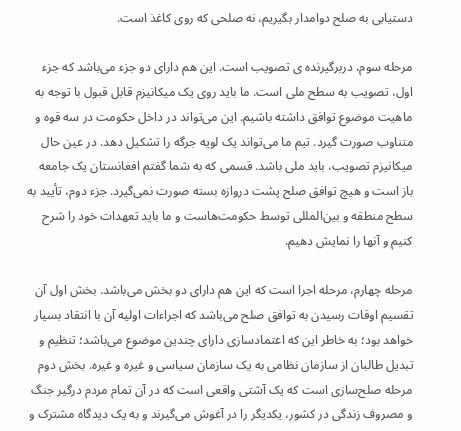دستیابی به صلح دوامدار بگیریم، نه صلحی که روی کاغذ است.

مرحله سوم، دربرگیرنده ی تصویب است. این هم دارای دو جزء می‌باشد که جزء اول، تصویب به سطح ملی است. ما باید روی یک میکانیزم قابل قبول با توجه به ماهیت موضوع توافق داشته باشیم. این می‌تواند در داخل حکومت در سه قوه و متناوب صورت گیرد. تیم ما می‌تواند یک لویه جرگه را تشکیل دهد. در عین حال میکانیزم تصویب، باید ملی باشد. قسمی که به شما گفتم افغانستان یک جامعه باز است و هیچ توافق صلح پشت دروازه بسته صورت نمی‌گیرد. جزء دوم، تأیید به سطح منطقه و بین‌المللی توسط حکومت‌هاست و ما باید تعهدات خود را شرح کنیم و آنها را نمایش دهیم.

مرحله چهارم، مرحله اجرا است که این هم دارای دو بخش می‌باشد. بخش اول آن تقسیم اوقات رسیدن به توافق صلح می‌باشد که اجراءات اولیه آن با انتقاد بسیار خواهد بود؛ به خاطر این که اعتمادسازی دارای چندین موضوع می‌باشد؛ تنظیم و تبدیل طالبان از سازمان نظامی به یک سازمان سیاسی و غیره و غیره. بخش دوم مرحله صلح‌سازی است که یک آشتی واقعی است که در آن تمام مردم درگیر جنگ و مصروف زندگی در کشور، یکدیگر را در آغوش می‌گیرند و به یک دیدگاه مشترک و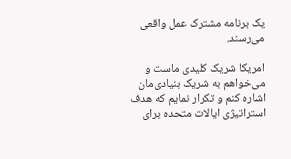یک برنامه مشترک عمل واقعی می‌رسند.

امریکا شریک کلیدی ماست و می‌خواهم به شریک بنیادی‌مان اشاره کنم و تکرار نمایم که هدف استراتیژی ایالات متحده برای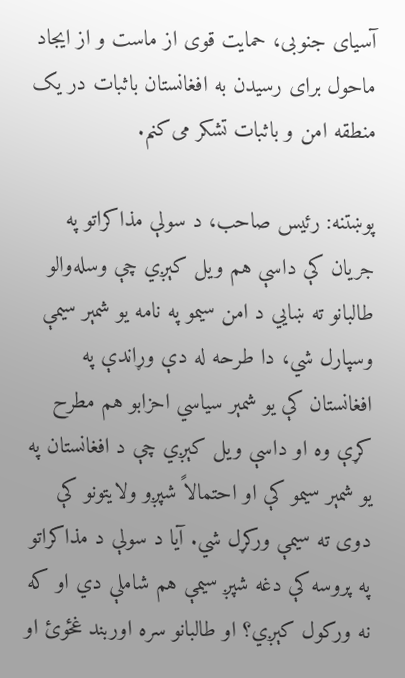آسیای جنوبی، حمایت قوی از ماست و از ایجاد ماحول برای رسیدن به افغانستان باثبات در یک منطقه امن و باثبات تشکر می‌کنم.

پوښتنه: رئیس صاحب، د سولې مذاکراتو په جریان کې داسې هم ویل کېږي چې وسله‌والو طالبانو ته ښايي د امن سیمو په نامه یو شمېر سیمې وسپارل شي، دا طرحه له دې وړاندې په افغانستان کې یو شمېر سیاسي احزابو هم مطرح کړې وه او داسې ویل کېږي چې د افغانستان په یو شمېر سیمو کې او احتمالاً شپږو ولایتونو کې دوی ته سیمې ورکړل شي. آیا د سولې د مذاکراتو په پروسه کې دغه شپږ سیمې هم شاملې دي او که نه ورکول کېږي؟ او طالبانو سره اوربند غځوئ او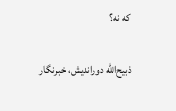که نه؟

ذبیح‌الله دوراندیش، خبرنگار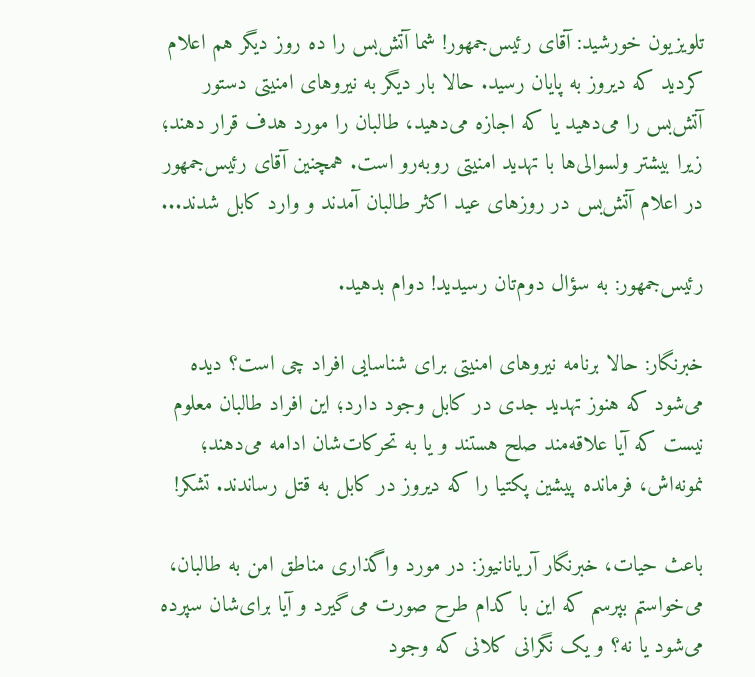تلویزیون خورشید: آقای رئیس‌جمهور! شما آتش‌بس را ده روز دیگر هم اعلام کردید که دیروز به پایان رسید. حالا بار دیگر به نیروهای امنیتی دستور آتش‌بس را می‌دهید یا که اجازه می‌دهید، طالبان را مورد هدف قرار دهند؛ زیرا بیشتر ولسوالی‌ها با تهدید امنیتی روبه‌رو است. همچنین آقای رئیس‌جمهور در اعلام آتش‌بس در روزهای عید اکثر طالبان آمدند و وارد کابل شدند...

رئیس‌جمهور: به سؤال دوم‌تان رسیدید! دوام بدهید.

خبرنگار: حالا برنامه نیروهای امنیتی برای شناسایی افراد چی است؟ دیده می‌شود که هنوز تهدید جدی در کابل وجود دارد؛ این افراد طالبان معلوم نیست که آیا علاقه‌مند صلح هستند و یا به تحرکات‌شان ادامه می‌دهند؛ نمونه‌اش، فرمانده پیشین پکتیا را که دیروز در کابل به قتل رساندند. تشکر!

باعث حیات، خبرنگار آریانانیوز: در مورد واگذاری مناطق امن به طالبان، می‌خواستم بپرسم که این با کدام طرح صورت می‌گیرد و آیا برای‌شان سپرده می‌شود یا نه؟ و یک نگرانی کلانی که وجود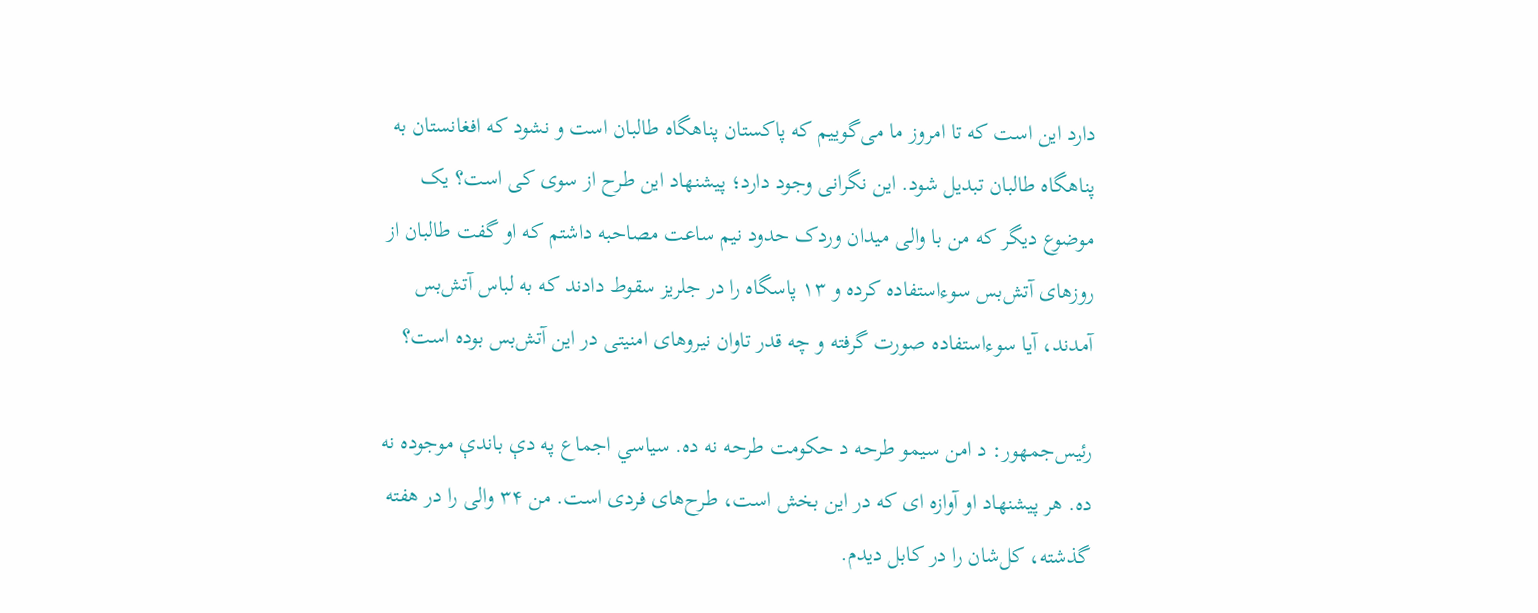دارد این است که تا امروز ما می‌گوییم که پاکستان پناهگاه طالبان است و نشود که افغانستان به پناهگاه طالبان تبدیل شود. این نگرانی وجود دارد؛ پیشنهاد این طرح از سوی کی است؟ یک موضوع دیگر که من با والی میدان وردک حدود نیم ساعت مصاحبه داشتم که او گفت طالبان از روزهای آتش‌بس سوءاستفاده کرده و ۱۳ پاسگاه را در جلریز سقوط دادند که به لباس آتش‌بس آمدند، آیا سوءاستفاده صورت گرفته و چه قدر تاوان نیروهای امنیتی در این آتش‌بس بوده است؟

رئیس‌جمهور: د امن سیمو طرحه د حکومت طرحه نه ده. سیاسي اجماع په دې باندې موجوده نه ده. هر پیشنهاد او آوازه ای که در این بخش است، طرح‌های فردی است. من ۳۴ والی را در هفته گذشته، کل‌شان را در کابل دیدم.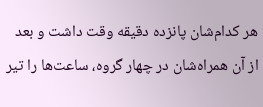هر کدام‌شان پانزده دقیقه وقت داشت و بعد از آن همراه‌شان در چهار گروه، ساعت‌ها را تیر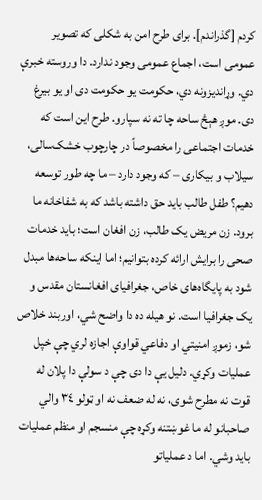کردم [گذراندم]. برای طرح امن به شکلی که تصویر عمومی است، اجماع عمومی وجود ندارد. دا وروسته خبرې دي. وړاندیزونه دي، حکومت یو حکومت دی او یو بیرغ دی. موږ هېڅ ساحه چا ته نه سپارو. طرح این است که خدمات اجتماعی را مخصوصاً در چارچوب خشک‌سالی، سیلاب و بیکاری – که وجود دارد – ما چه طور توسعه دهیم؟ طفل طالب باید حق داشته باشد که به شفاخانه ما برود. زن مریض یک طالب، زن افغان است؛ باید خدمات صحی را برایش ارائه کرده بتوانیم؛ اما اینکه ساحه‌ها مبدل شود به پایگاه‌های خاص، جغرافیای افغانستان مقدس و یک جغرافیا است. نو هیله ده دا واضح شي، اوربند خلاص شو، زموږ امنیتي او دفاعي قواوې اجازه لري چې خپل عملیات وکړي. دلیل یې دا دی چې د سولې دا پلان له قوت نه مطرح شوی، نه له ضعف نه او ټولو ٣٤ والي صاحبانو له ما غوښتنه وکړه چې منسجم او منظم عملیات باید وشي. اما د عملیاتو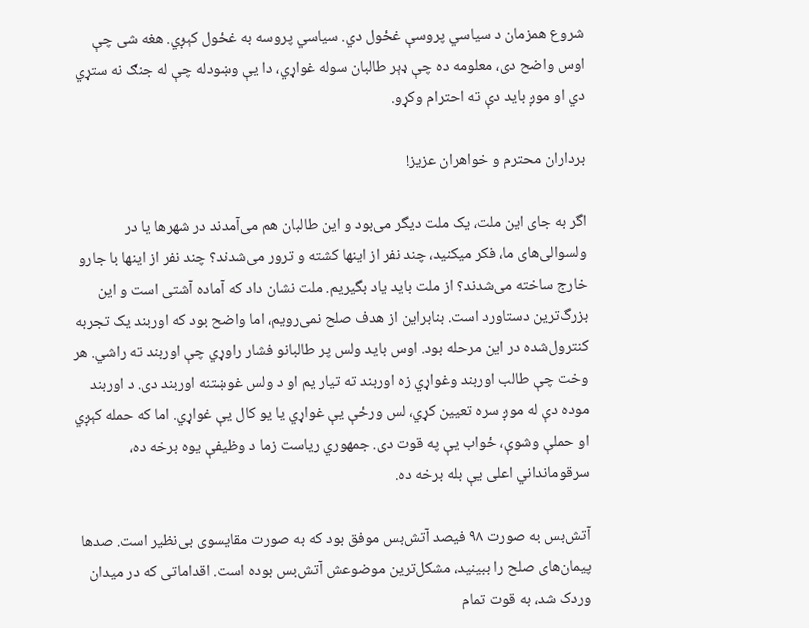شروع همزمان د سیاسي پروسې غځول دي. سیاسي پروسه به غځول کېږي. هغه شی چې اوس واضح دی، معلومه ده چې ډېر طالبان سوله غواړي، دا یې وښودله چې له جنګ نه ستړي دي او موږ باید دې ته احترام وکړو.

برداران محترم و خواهران عزیز!

اگر به جای این ملت، یک ملت دیگر می‌بود و این طالبان هم می‌آمدند در شهرها یا در ولسوالی‌های ما، فکر میکنید، چند نفر از اینها کشته و ترور می‌شدند؟ چند نفر از اینها با جارو خارج ساخته می‌شدند؟ از ملت باید یاد بگیریم. ملت نشان داد که آماده آشتی است و این بزرگ‌ترین دستاورد است. بنابراین از هدف صلح نمی‌رویم، اما واضح بود که اوربند یک تجربه کنترول‌شده در این مرحله بود. اوس باید ولس پر طالبانو فشار راوړي چې اوربند ته راشي. هر وخت چې طالب اوربند وغواړي زه اوربند ته تیار یم او د ولس غوښتنه اوربند دی. د اوربند موده دې له موږ سره تعیین کړي، لس ورځې یې غواړي یا یو کال یې غواړي. اما که حمله کېږي او حملې وشوې، ځواب یې په قوت دی. جمهوري ریاست زما د وظيفې یوه برخه ده، سرقومانداني اعلی یې بله برخه ده.

آتش‌بس به صورت ٩٨ فیصد آتش‌بس موفق بود که به صورت مقایسوی بی‌نظیر است. صدها پیمان‌های صلح را ببینید، مشکل‌ترین موضوعش آتش‌بس بوده است. اقداماتی که در میدان وردک شد، به قوت تمام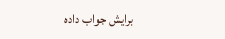برایش جواب داده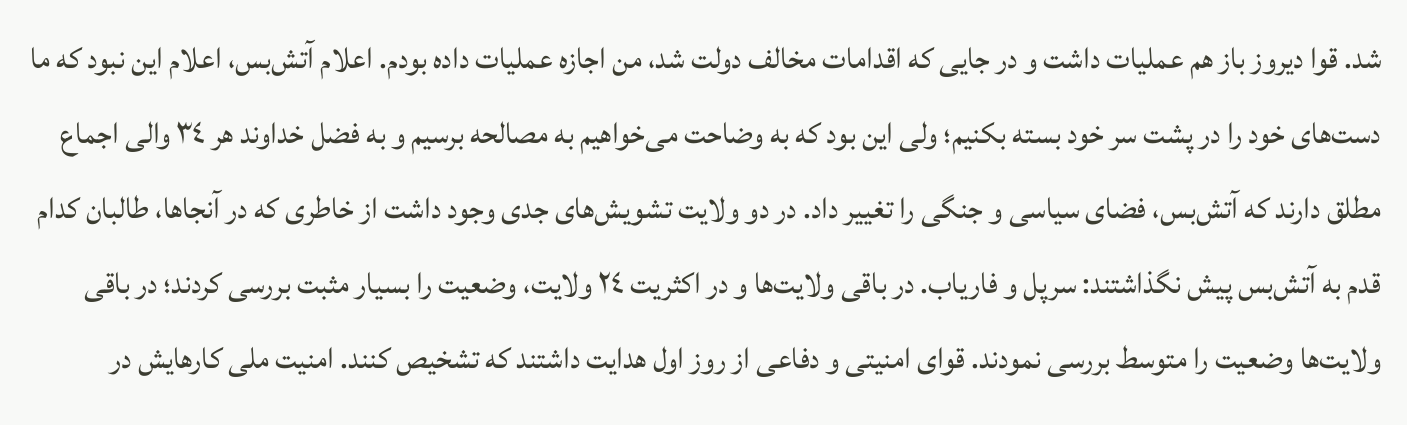شد. قوا دیروز باز هم عملیات داشت و در جایی که اقدامات مخالف دولت شد، من اجازه عملیات داده بودم. اعلام آتش‌بس، اعلام این نبود که ما دست‌های خود را در پشت سر خود بسته بکنیم؛ ولی این بود که به وضاحت می‌خواهیم به مصالحه برسیم و به فضل خداوند هر ٣٤ والی اجماع مطلق دارند که آتش‌بس، فضای سیاسی و جنگی را تغییر داد. در دو ولایت تشویش‌های جدی وجود داشت از خاطری که در آنجاها، طالبان کدام قدم به آتش‌بس پیش نگذاشتند: سرپل و فاریاب. در باقی ولایت‌ها و در اکثریت ٢٤ ولایت، وضعیت را بسیار مثبت بررسی کردند؛ در باقی ولایت‌ها وضعیت را متوسط بررسی نمودند. قوای امنیتی و دفاعی از روز اول هدایت داشتند که تشخیص کنند. امنیت ملی کارهایش در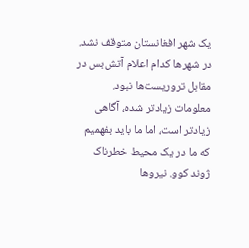یک شهر افغانستان متوقف نشد. در شهرها کدام اعلام آتش‌بس در مقابل تروریست‌ها نبود. معلومات زیادتر شده، آگاهی زیادتر است، اما ما باید بفهمیم که ما در یک محیط خطرناک ژوند کوو. نیروها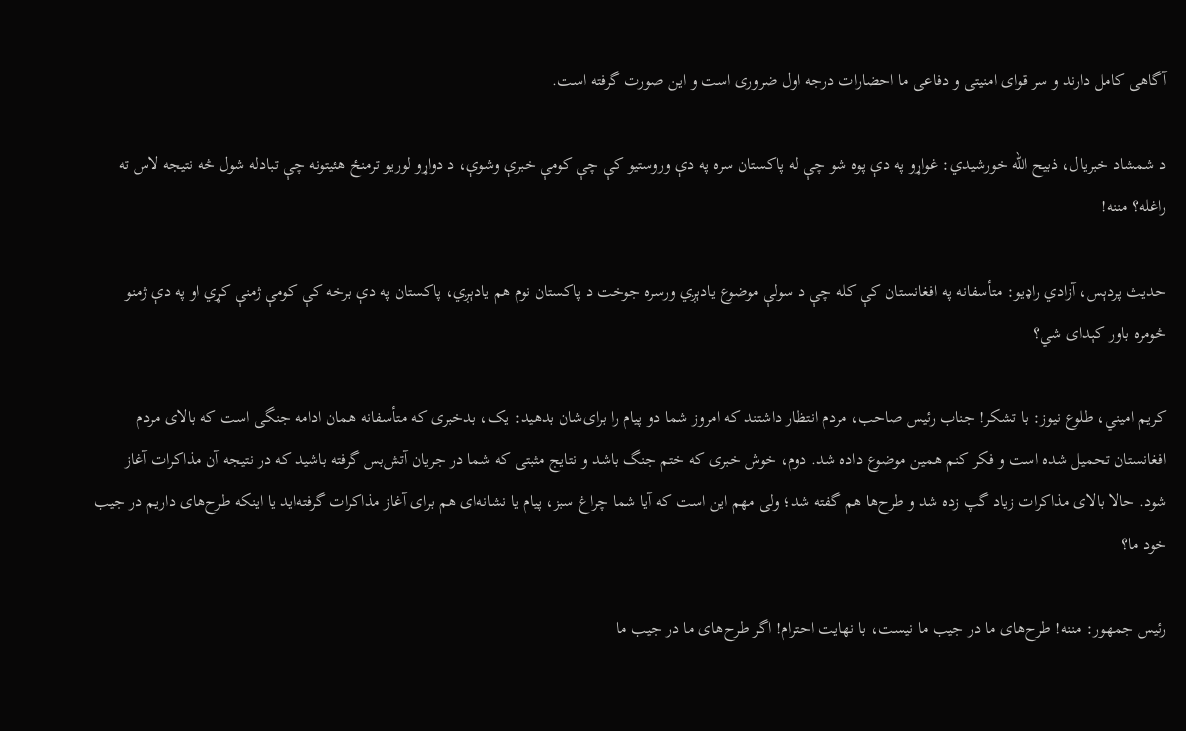آگاهی کامل دارند و سر قوای امنیتی و دفاعی ما احضارات درجه اول ضروری است و این صورت گرفته است.

د شمشاد خبریال، ذبیح الله خورشیدي: غواړو په دې پوه شو چې له پاکستان سره په دې وروستیو کې چې کومې خبرې وشوې، د دواړو لوریو ترمنځ هئیتونه چې تبادله شول څه نتیجه لاس ته راغله؟ مننه!

حدیث پردېس، آزادي راډیو: متأسفانه په افغانستان کې کله چې د سولې موضوع یادېږي ورسره جوخت د پاکستان نوم هم یادېږي، پاکستان په دې برخه کې کومې ژمنې کړي او په دې ژمنو څومره باور کېدای شي؟

کریم امیني، طلوع نیوز: با تشکر! جناب رئیس صاحب، مردم انتظار داشتند که امروز شما دو پیام را برای‌شان بدهید: یک، بدخبری که متأسفانه همان ادامه جنگی است که بالای مردم افغانستان تحمیل شده است و فکر کنم همین موضوع داده شد. دوم، خوش خبری که ختم جنگ باشد و نتایج مثبتی که شما در جریان آتش‌بس گرفته باشید که در نتیجه آن مذاکرات آغاز شود. حالا بالای مذاکرات زیاد گپ زده شد و طرح‌ها هم گفته شد؛ ولی مهم این است که آیا شما چراغ سبز، پیام یا نشانه‌ای هم برای آغاز مذاکرات گرفته‌اید یا اینکه طرح‌های داریم در جیب خود ما؟

رئیس جمهور: مننه! طرح‌های ما در جیب ما نیست، با نهایت احترام! اگر طرح‌های ما در جیب ما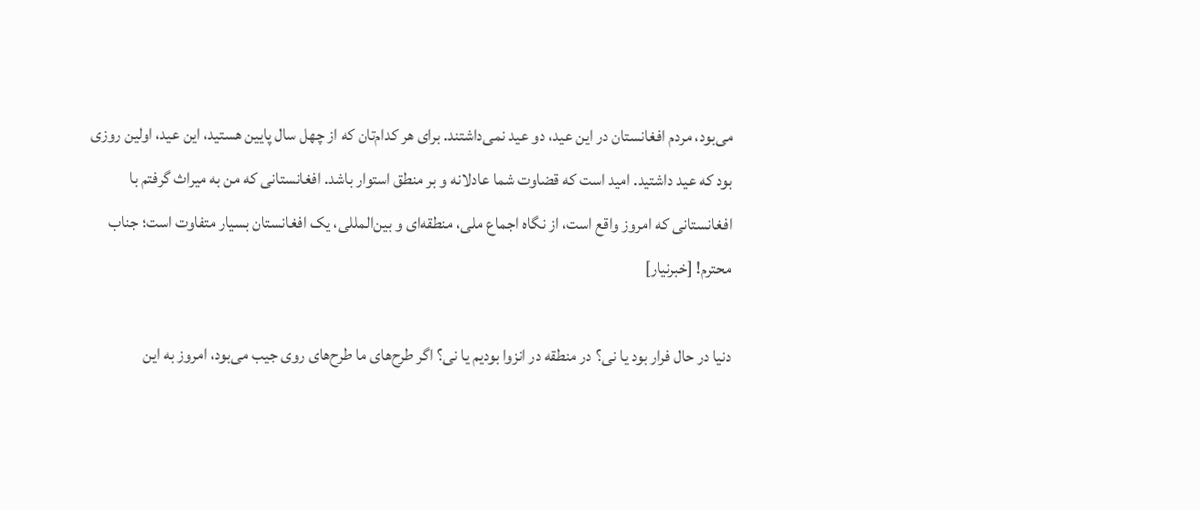می‌بود، مردم افغانستان در این عید، دو عید نمی‌داشتند. برای هر کدام‌تان که از چهل سال پایین هستید، این عید، اولین روزی بود که عید داشتید. امید است که قضاوت شما عادلانه و بر منطق استوار باشد. افغانستانی که من به میراث گرفتم با افغانستانی که امروز واقع است، از نگاه اجماع ملی، منطقه‌ای و بین‌المللی، یک افغانستان بسیار متفاوت است؛ جناب محترم! [خبرنیار]

دنیا در حال فرار بود یا نی؟ در منطقه در انزوا بودیم یا نی؟ اگر طرح‌های ما طرح‌های روی جیب می‌بود، امروز به این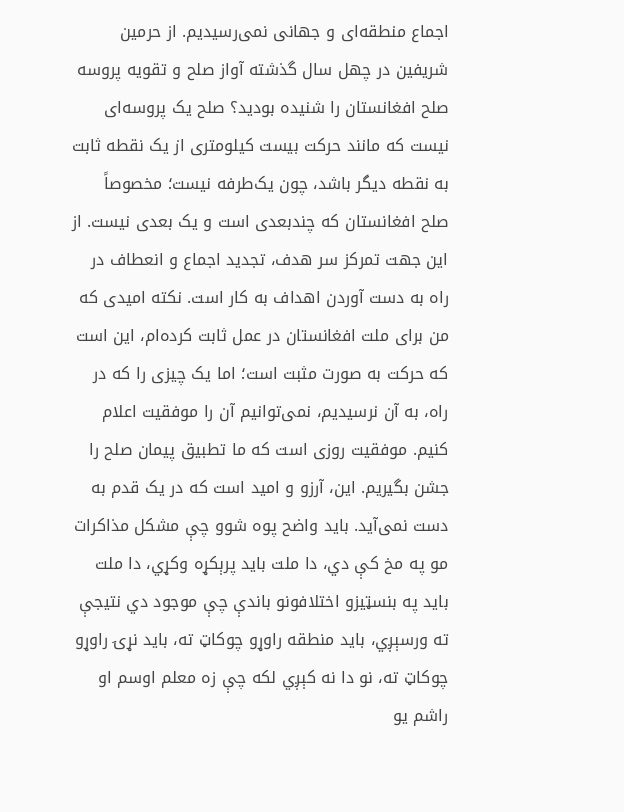اجماع منطقه‌ای و جهانی نمی‌رسیدیم. از حرمین شریفین در چهل سال گذشته آواز صلح و تقویه پروسه صلح افغانستان را شنیده بودید؟ صلح یک پروسه‌ای نیست که مانند حرکت بیست کیلومتری از یک نقطه ثابت به نقطه دیگر باشد، چون یک‌طرفه نیست؛ مخصوصاً صلح افغانستان که چندبعدی است و یک بعدی نیست. از این جهت تمرکز سر هدف، تجدید اجماع و انعطاف در راه به دست آوردن اهداف به کار است. نکته امیدی که من برای ملت افغانستان در عمل ثابت کرده‌ام، این است که حرکت به صورت مثبت است؛ اما یک چیزی را که در راه، به آن نرسیدیم، نمی‌توانیم آن را موفقیت اعلام کنیم. موفقیت روزی است که ما تطبیق پیمان صلح را جشن بگیریم. این، آرزو و امید است که در یک قدم به دست نمی‌آید. باید واضح پوه شوو چې مشکل مذاکرات مو په مخ کې دي، دا ملت باید پرېکړه وکړي، دا ملت باید په بنسټیزو اختلافونو باندې چې موجود دي نتیجې ته ورسېږي، باید منطقه راوړو چوکاټ ته، باید نړۍ راوړو چوکاټ ته، نو دا نه کېږي لکه چې زه معلم اوسم او راشم یو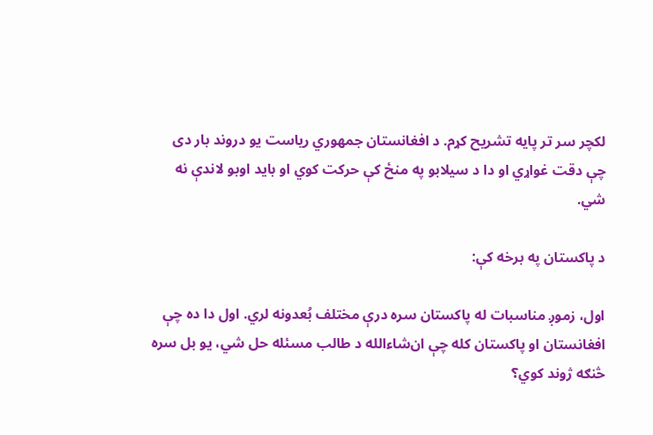لکچر سر تر پایه تشریح کړم. د افغانستان جمهوري ریاست یو دروند بار دی چې دقت غواړي او دا د سیلابو په منځ کې حرکت کوي او باید اوبو لاندې نه شي.

د پاکستان په برخه کې:

اول، زموږ مناسبات له پاکستان سره درې مختلف بُعدونه لري. اول دا ده چې افغانستان او پاکستان کله چې ان‌شاء‌الله د طالب مسئله حل شي، یو بل سره څنګه ژوند کوي؟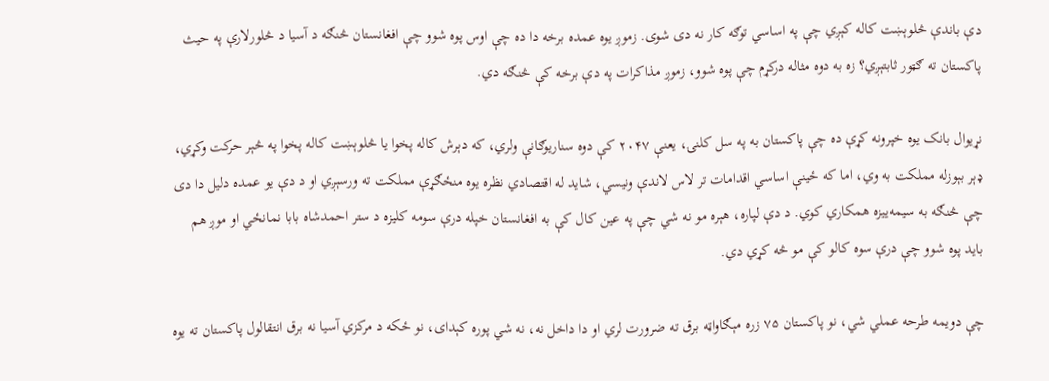دې باندې څلوېښت کاله کېږي چې په اساسي توګه کار نه دی شوی. زموږ یوه عمده برخه دا ده چې اوس پوه شوو چې افغانستان څنګه د آسیا د څلورلارې په حیث پاکستان ته ګټور ثابتېږي؟ زه به دوه مثاله درکړم چې پوه شوو، زموږ مذاکرات په دې برخه کې څنګه دي.

نړیوال بانک یوه خپرونه کړې ده چې پاکستان به په سل کلنۍ، یعنې ۲۰۴۷ کې دوه سناریوګانې ولري، که دېرش کاله پخوا یا څلوېښت کاله پخوا په څېر حرکت وکړي، ډېر بېوزله مملکت به وي، اما که ځینې اساسي اقدامات تر لاس لاندې ونیسي، شاید له اقتصادي نظره یوه منځګړې مملکت ته ورسېږي او د دې یو عمده دلیل دا دی چې څنګه به سیمه‌ییزه همکاري کوي. د دې لپاره، هېره مو نه شي چې په عین کال کې به افغانستان خپله درې سومه کلیزه د ستر احمدشاه بابا نمانځي او موږ هم باید پوه شوو چې درې سوه کالو کې مو څه کړي دي.

چې دویمه طرحه عملي شي، نو پاکستان ۷۵ زره مېګاواټه برق ته ضرورت لري او دا داخل نه، نه شي پوره کېدای، نو ځکه د مرکزي آسیا نه برق انتقالول پاکستان ته یوه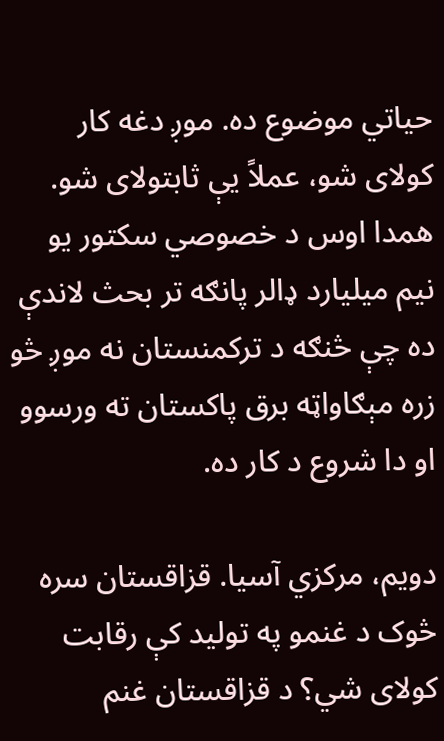حیاتي موضوع ده. موږ دغه کار کولای شو، عملاً یې ثابتولای شو. همدا اوس د خصوصي سکتور یو نیم میلیارد ډالر پانګه تر بحث لاندې ده چې څنګه د ترکمنستان نه موږ څو زره مېګاواټه برق پاکستان ته ورسوو او دا شروع د کار ده.

دویم، مرکزي آسیا. قزاقستان سره څوک د غنمو په تولید کې رقابت کولای شي؟ د قزاقستان غنم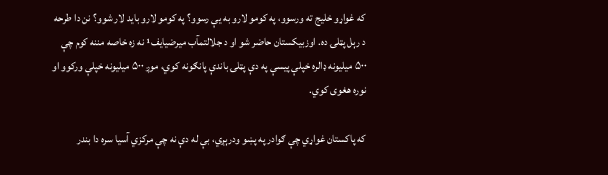که غواړو خلیج ته ورسوو، په کومو لارو به یې رسوو؟ په کومو لارو باید لار شوو؟ نن دا طرحه د رېل پټلۍ ده. اوزبیکستان حاضر شو او د جلالتمآب میرضیایف¹ نه زه خاصه مننه کوم چې ۵۰۰ میلیونه ډالره خپلې پیسې په دې پټلۍ باندې پانګونه کوي، موږ ۵۰۰ میلیونه خپلې ورکوو او نوره هغوی کوي.

که پاکستان غواړي چې ګوادر په پښو ودرېږي، بې له دې نه چې مرکزي آسیا سره دا بندر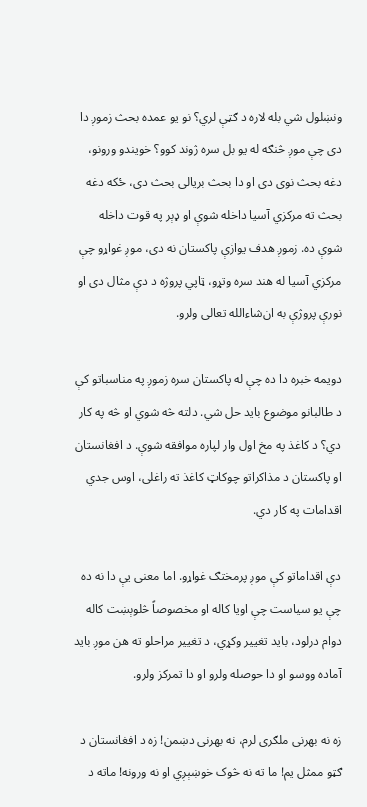ونښلول شي بله لاره د ګټې لري؟ نو یو عمده بحث زموږ دا دی چې موږ څنګه له یو بل سره ژوند کوو؟ خویندو ورونو، دغه بحث نوی دی او دا بحث بریالی بحث دی، ځکه دغه بحث ته مرکزي آسیا داخله شوې او ډېر په قوت داخله شوې ده. زموږ هدف یوازې پاکستان نه دی، موږ غواړو چې مرکزي آسیا له هند سره وتړو، ټاپي پروژه د دې مثال دی او نورې پروژې به ان‌شاء‌الله تعالی ولرو.

دویمه خبره دا ده چې له پاکستان سره زموږ په مناسباتو کې د طالبانو موضوع باید حل شي. دلته څه شوي او څه په کار دي؟ د کاغذ په مخ اول وار لپاره موافقه شوې. د افغانستان او پاکستان د مذاکراتو چوکاټ کاغذ ته راغلی، اوس جدي اقدامات په کار دي.

دې اقداماتو کې موږ پرمختګ غواړو. اما معنی یې دا نه ده چې یو سیاست چې اویا کاله او مخصوصاً څلوېښت کاله دوام درلود، باید تغییر وکړي، د تغییر مراحلو ته هن موږ باید آماده ووسو او دا حوصله ولرو او دا تمرکز ولرو.

زه نه بهرنی ملګری لرم، نه بهرنی دښمن! زه د افغانستان د ګټو ممثل یم! ما ته نه څوک خوښېږي او نه ورونه! ماته د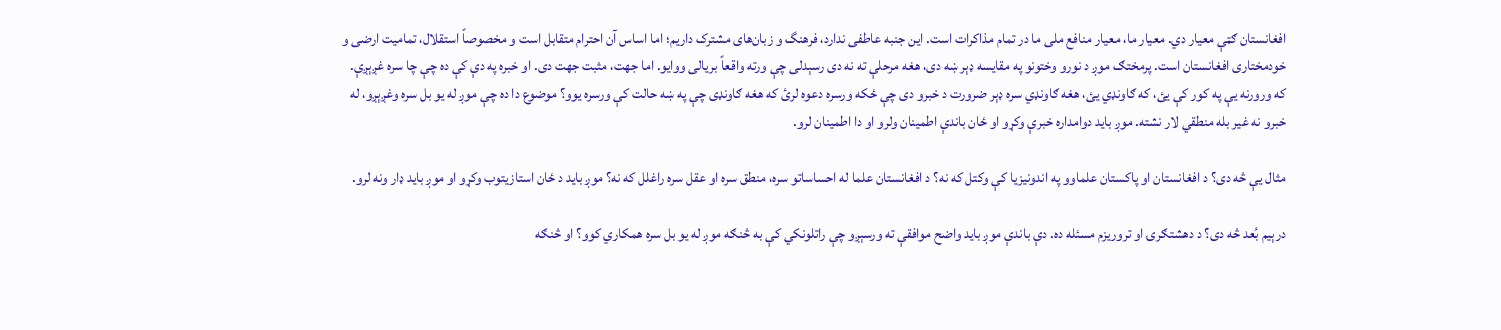افغانستان ګټې معیار دي. معیار ما، معیار منافع ملی ما در تمام مذاکرات است. این جنبه عاطفی ندارد، فرهنگ و زبان‌های مشترک داریم؛ اما اساس آن احترام متقابل است و مخصوصاً استقلال، تمامیت ارضی و خودمختاری افغانستان است. پرمختګ موږ د نورو وختونو په مقایسه ډېر ښه دی، هغه مرحلې ته نه دی رسېدلی چې ورته واقعاً بریالی ووایو. اما جهت، مثبت جهت دی. او خبره په دې کې ده چې چا سره غږېږې. که ورورنه یې په کور کې یئ، که ګاونډي یئ، هغه ګاونډي سره ډېر ضرورت د خبرو دی چې ځکه ورسره دعوه لرئ که هغه ګاونډی چې په ښه حالت کې ورسره یوو؟ موضوع دا ده چې موږ له یو بل سره وغږېږو، له خبرو نه غیر بله منطقي لار نشته. موږ باید دوامداره خبرې وکړو او ځان باندې اطمینان ولرو او دا اطمینان لرو.

مثال یې څه دی؟ د افغانستان او پاکستان علماوو په اندونیزیا کې وکتل که نه؟ د افغانستان علما له احساساتو سره، منطق سره او عقل سره راغلل که نه؟ موږ باید د ځان استازیتوب وکړو او موږ باید ډار ونه لرو.

درېیم بُعد څه دی؟ د دهشتګرۍ او تروریزم مسئله ده. دې باندې موږ باید واضح موافقې ته ورسېږو چې راتلونکي کې به څنګه موږ له یو بل سره همکاري کوو؟ او څنګه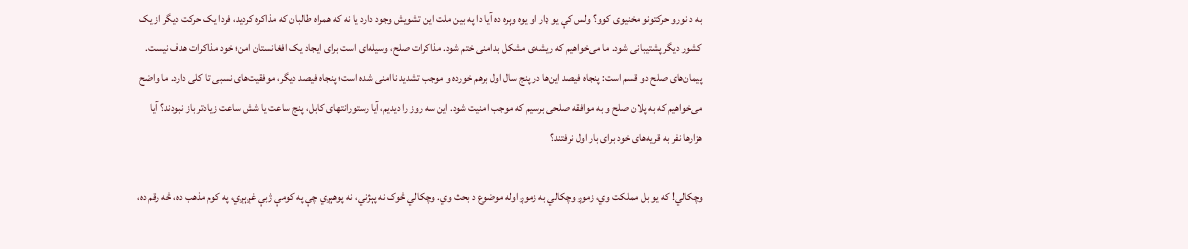به د نورو حرکتونو مخنیوی کوو؟ ولس کې یو ډار او یوه وېره ده آیا دا په بین ملت این تشویش وجود دارد یا نه که همراه طالبان که مذاکره کردید، فردا یک حرکت دیگر از یک کشور دیگر پشتیبانی شود. ما می‌خواهیم که ریشه‌ی مشکل بدامنی ختم شود. مذاکرات صلح، وسیله‌ای است برای ایجاد یک افغانستان امن؛ خود مذاکرات هدف نیست. پیمان‌های صلح دو قسم است: پنجاه فیصد این‌ها در پنج سال اول برهم خورده و موجب تشدید ناامنی شده است؛ پنجاه فیصد دیگر، موفقیت‌های نسبی تا کلی دارد. ما واضح می‌خواهیم که به پلان صلح و به موافقه صلحی برسیم که موجب امنیت شود. این سه روز را دیدیم، آیا رستورانتهای کابل، پنج ساعت یا شش ساعت زیادتر باز نبودند؟ آیا هزارها نفر به قریه‌های خود برای بار اول نرفتند؟

وچکالي! که یو بل مملکت وي، زموږ وچکالي به زموږ اوله موضوع د بحث وي. وچکالي څوک نه پېژني، نه پوهېږي چې په کومې ژبې غږېږي، په کوم مذهب ده، څه رقم ده،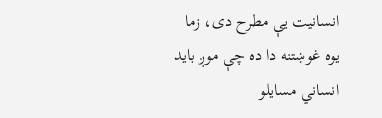انسانیت یې مطرح دی، زما یوه غوښتنه دا ده چې موږ باید انساني مسایلو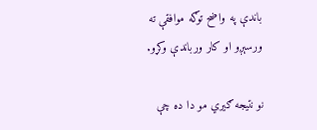باندې په واضح توګه موافقې ته ورسېږو او کار ورباندې وکړو.

نو نتیجه ګیري مو دا ده چې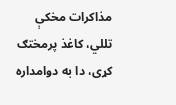مذاکرات مخکې تللي، کاغذ پرمختګ کړی، دا به دوامداره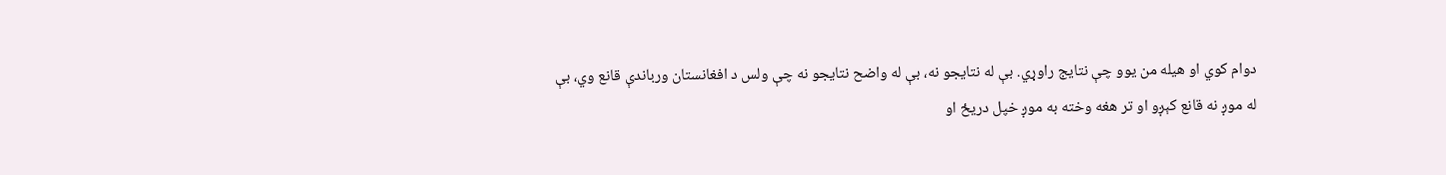دوام کوي او هیله من یوو چې نتایج راوړي. بې له نتایجو نه، بې له واضح نتایجو نه چې ولس د افغانستان ورباندې قانع وي، بې له موږ نه قانع کېږو او تر هغه وخته به موږ خپل دریځ او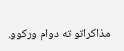مذاکراتو ته دوام ورکوو.